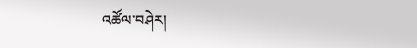འཚོལ་བཤེར།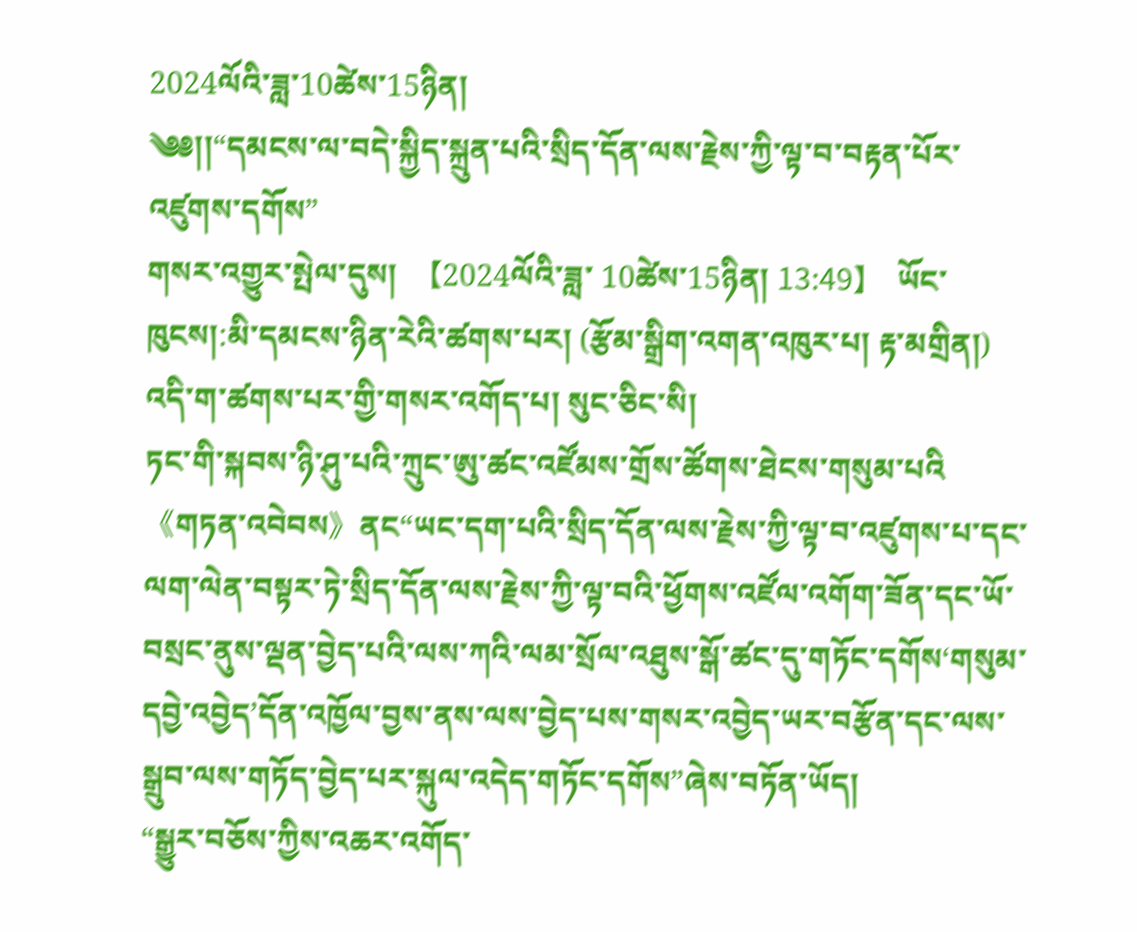2024ལོའི་ཟླ་10ཚེས་15ཉིན།
༄༅།།“དམངས་ལ་བདེ་སྐྱིད་སྐྲུན་པའི་སྲིད་དོན་ལས་རྗེས་ཀྱི་ལྟ་བ་བརྟན་པོར་འཛུགས་དགོས”
གསར་འགྱུར་སྤེལ་དུས།  【2024ལོའི་ཟླ་ 10ཚེས་15ཉིན། 13:49】  ཡོང་ཁུངས།:མི་དམངས་ཉིན་རེའི་ཚགས་པར། (རྩོམ་སྒྲིག་འགན་འཁུར་པ། རྟ་མགྲིན།)
འདི་ག་ཚགས་པར་གྱི་གསར་འགོད་པ། སུང་ཅིང་སི།
ཏང་གི་སྐབས་ཉི་ཤུ་པའི་ཀྲུང་ཨུ་ཚང་འཛོམས་གྲོས་ཚོགས་ཐེངས་གསུམ་པའི《གཏན་འབེབས》ནང“ཡང་དག་པའི་སྲིད་དོན་ལས་རྗེས་ཀྱི་ལྟ་བ་འཛུགས་པ་དང་ལག་ལེན་བསྟར་ཏེ་སྲིད་དོན་ལས་རྗེས་ཀྱི་ལྟ་བའི་ཕྱོགས་འཛོལ་འགོག་ཟོན་དང་ཡོ་བསྲང་ནུས་ལྡན་བྱེད་པའི་ལས་ཀའི་ལམ་སྲོལ་འཐུས་སྒོ་ཚང་དུ་གཏོང་དགོས‘གསུམ་དབྱེ་འབྱེད’དོན་འཁྱོལ་བྱས་ནས་ལས་བྱེད་པས་གསར་འབྱེད་ཡར་བརྩོན་དང་ལས་སྒྲུབ་ལས་གཏོད་བྱེད་པར་སྐུལ་འདེད་གཏོང་དགོས”ཞེས་བཏོན་ཡོད།
“སྒྱུར་བཅོས་ཀྱིས་འཆར་འགོད་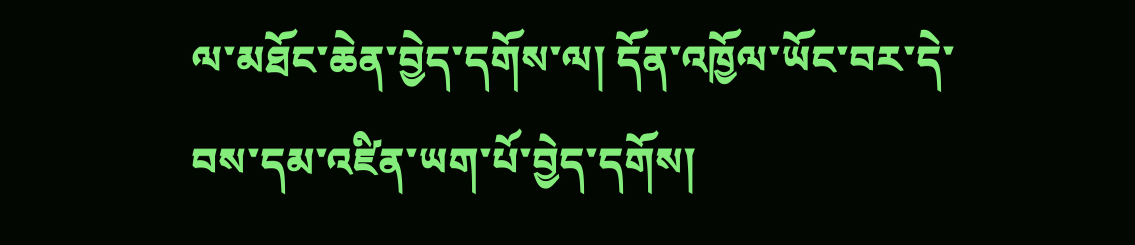ལ་མཐོང་ཆེན་བྱེད་དགོས་ལ། དོན་འཁྱོལ་ཡོང་བར་དེ་བས་དམ་འཛིན་ཡག་པོ་བྱེད་དགོས།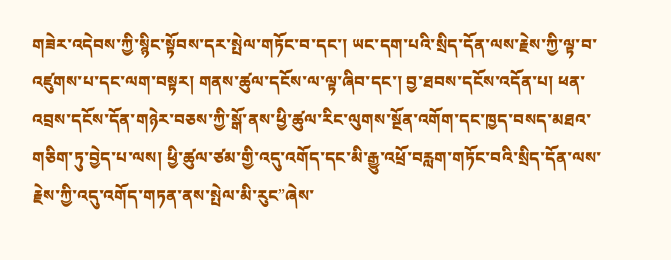གཟེར་འདེབས་ཀྱི་སྙིང་སྟོབས་དར་སྤེལ་གཏོང་བ་དང་། ཡང་དག་པའི་སྲིད་དོན་ལས་རྗེས་ཀྱི་ལྟ་བ་འཛུགས་པ་དང་ལག་བསྟར། གནས་ཚུལ་དངོས་ལ་ལྟ་ཞིབ་དང་། བྱ་ཐབས་དངོས་འདོན་པ། ཕན་འབྲས་དངོས་དོན་གཉེར་བཅས་ཀྱི་སྒོ་ནས་ཕྱི་ཚུལ་རིང་ལུགས་སྔོན་འགོག་དང་ཁྱད་བསད་མཐའ་གཅིག་ཏུ་བྱེད་པ་ལས། ཕྱི་ཚུལ་ཙམ་གྱི་འདུ་འགོད་དང་མི་རྒྱུ་འཕྲོ་བརླག་གཏོང་བའི་སྲིད་དོན་ལས་རྗེས་ཀྱི་འདུ་འགོད་གཏན་ནས་སྤེལ་མི་རུང”ཞེས་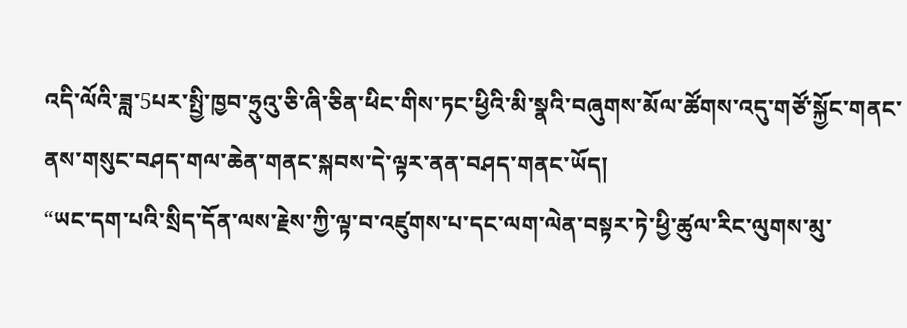འདི་ལོའི་ཟླ་5པར་སྤྱི་ཁྱབ་ཧྲུའུ་ཅི་ཞི་ཅིན་ཕིང་གིས་ཏང་ཕྱིའི་མི་སྣའི་བཞུགས་མོལ་ཚོགས་འདུ་གཙོ་སྐྱོང་གནང་ནས་གསུང་བཤད་གལ་ཆེན་གནང་སྐབས་དེ་ལྟར་ནན་བཤད་གནང་ཡོད།
“ཡང་དག་པའི་སྲིད་དོན་ལས་རྗེས་ཀྱི་ལྟ་བ་འཛུགས་པ་དང་ལག་ལེན་བསྟར་ཏེ་ཕྱི་ཚུལ་རིང་ལུགས་མུ་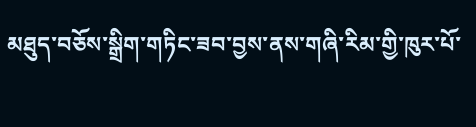མཐུད་བཅོས་སྒྲིག་གཏིང་ཟབ་བྱས་ནས་གཞི་རིམ་གྱི་ཁུར་པོ་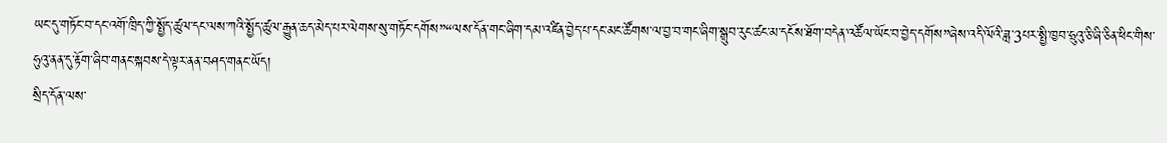ཡང་དུ་གཏོང་བ་དང་འགོ་ཁྲིད་ཀྱི་སྤྱོད་ཚུལ་དང་ལས་ཀའི་སྤྱོད་ཚུལ་རྒྱུན་ཆད་མེད་པར་ལེགས་སུ་གཏོང་དགོས”“ལས་དོན་གང་ཞིག་དམ་འཛིན་བྱེད་པ་དང་མང་ཚོགས་ལ་བྱ་བ་གང་ཞིག་སྒྲུབ་རུང་ཚང་མ་དངོས་ཐོག་བདེན་འཚོལ་ཡོང་བ་བྱེད་དགོས”ཞེས་འདི་ལོའི་ཟླ་3པར་སྤྱི་ཁྱབ་ཧྲུའུ་ཅི་ཞི་ཅིན་ཕིང་གིས་ཧུའུ་ནན་དུ་རྟོག་ཞིབ་གནང་སྐབས་དེ་ལྟར་ནན་བཤད་གནང་ཡོད།
སྲིད་དོན་ལས་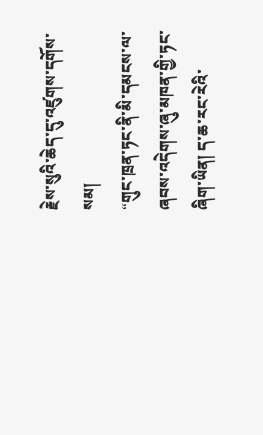རྗེས་སུའི་ཆེད་དུ་འཛུགས་དགོས་སམ།
“གུང་ཁྲན་ཏང་ནི་མི་དམངས་ལ་ཞབས་འདེགས་ཞུ་མཁན་གྱི་ཏང་ཞིག་ཡིན། ད་ཆ་རང་རེའི་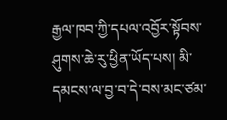རྒྱལ་ཁབ་ཀྱི་དཔལ་འབྱོར་སྟོབས་ཤུགས་ཆེ་རུ་ཕྱིན་ཡོད་པས། མི་དམངས་ལ་བྱ་བ་དེ་བས་མང་ཙམ་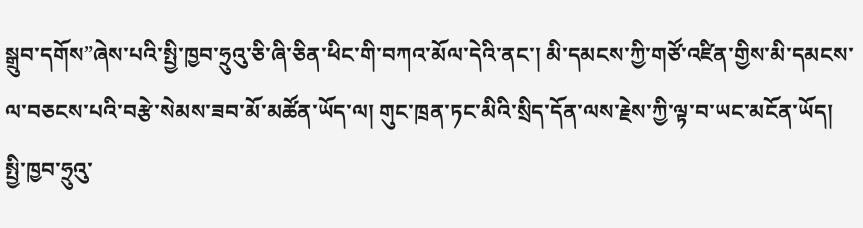སྒྲུབ་དགོས”ཞེས་པའི་སྤྱི་ཁྱབ་ཧྲུའུ་ཅི་ཞི་ཅིན་ཕིང་གི་བཀའ་མོལ་དེའི་ནང་། མི་དམངས་ཀྱི་གཙོ་འཛིན་གྱིས་མི་དམངས་ལ་བཅངས་པའི་བརྩེ་སེམས་ཟབ་མོ་མཚོན་ཡོད་ལ། གུང་ཁྲན་ཏང་མིའི་སྲིད་དོན་ལས་རྗེས་ཀྱི་ལྟ་བ་ཡང་མངོན་ཡོད།
སྤྱི་ཁྱབ་ཧྲུའུ་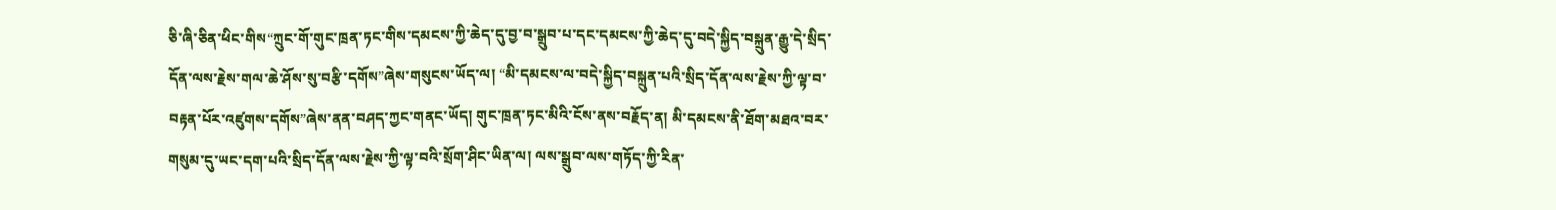ཅི་ཞི་ཅིན་ཕིང་གིས“ཀྲུང་གོ་གུང་ཁྲན་ཏང་གིས་དམངས་ཀྱི་ཆེད་དུ་བྱ་བ་སྒྲུབ་པ་དང་དམངས་ཀྱི་ཆེད་དུ་བདེ་སྐྱིད་བསྐྲུན་རྒྱུ་དེ་སྲིད་དོན་ལས་རྗེས་གལ་ཆེ་ཤོས་སུ་བརྩི་དགོས”ཞེས་གསུངས་ཡོད་ལ། “མི་དམངས་ལ་བདེ་སྐྱིད་བསྐྲུན་པའི་སྲིད་དོན་ལས་རྗེས་ཀྱི་ལྟ་བ་བརྟན་པོར་འཛུགས་དགོས”ཞེས་ནན་བཤད་ཀྱང་གནང་ཡོད། གུང་ཁྲན་ཏང་མིའི་ངོས་ནས་བརྗོད་ན། མི་དམངས་ནི་ཐོག་མཐའ་བར་གསུམ་དུ་ཡང་དག་པའི་སྲིད་དོན་ལས་རྗེས་ཀྱི་ལྟ་བའི་སྲོག་ཤིང་ཡིན་ལ། ལས་སྒྲུབ་ལས་གཏོད་ཀྱི་རིན་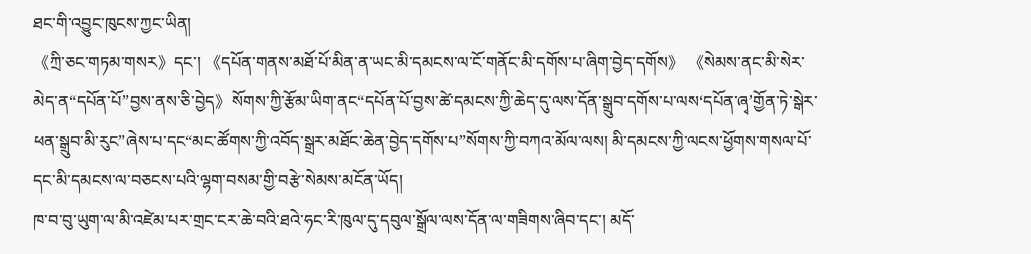ཐང་གི་འབྱུང་ཁུངས་ཀྱང་ཡིན།
《ཀྲི་ཅང་གཏམ་གསར》དང་། 《དཔོན་གནས་མཐོ་པོ་མིན་ན་ཡང་མི་དམངས་ལ་ངོ་གནོང་མི་དགོས་པ་ཞིག་བྱེད་དགོས》 《སེམས་ནང་མི་སེར་མེད་ན“དཔོན་པོ”བྱས་ནས་ཅི་བྱེད》སོགས་ཀྱི་རྩོམ་ཡིག་ནང“དཔོན་པོ་བྱས་ཚེ་དམངས་ཀྱི་ཆེད་དུ་ལས་དོན་སྒྲུབ་དགོས་པ་ལས‘དཔོན་ཞྭ’གྱོན་ཏེ་སྒེར་ཕན་སྒྲུབ་མི་རུང”ཞེས་པ་དང“མང་ཚོགས་ཀྱི་འབོད་སྒྲར་མཐོང་ཆེན་བྱེད་དགོས་པ”སོགས་ཀྱི་བཀའ་མོལ་ལས། མི་དམངས་ཀྱི་ལངས་ཕྱོགས་གསལ་པོ་དང་མི་དམངས་ལ་བཅངས་པའི་ལྷག་བསམ་གྱི་བརྩེ་སེམས་མངོན་ཡོད།
ཁ་བ་བུ་ཡུག་ལ་མི་འཛེམ་པར་གྲང་ངར་ཆེ་བའི་ཐའེ་ཧང་རི་ཁུལ་དུ་དབུལ་སྒྲོལ་ལས་དོན་ལ་གཟིགས་ཞིབ་དང་། མདོ་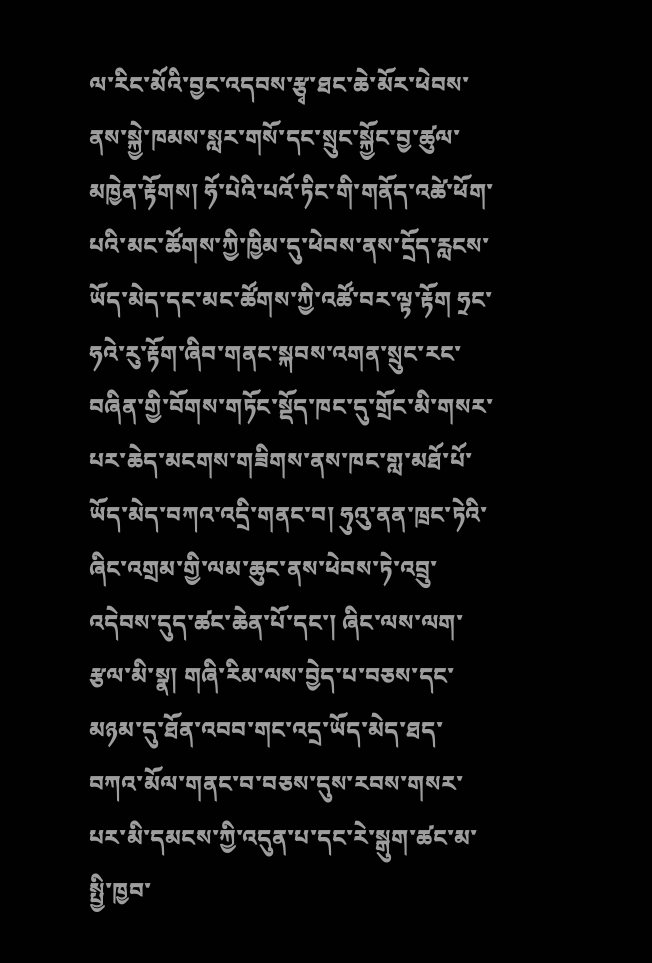ལ་རིང་མོའི་བྱང་འདབས་རྩྭ་ཐང་ཆེ་མོར་ཕེབས་ནས་སྐྱེ་ཁམས་སླར་གསོ་དང་སྲུང་སྐྱོང་བྱ་ཚུལ་མཁྱེན་རྟོགས། ཧོ་པེའི་པའོ་ཏིང་གི་གནོད་འཚེ་ཕོག་པའི་མང་ཚོགས་ཀྱི་ཁྱིམ་དུ་ཕེབས་ནས་དྲོད་རླངས་ཡོད་མེད་དང་མང་ཚོགས་ཀྱི་འཚོ་བར་ལྟ་རྟོག ཧྲང་ཧའེ་རུ་རྟོག་ཞིབ་གནང་སྐབས་འགན་སྲུང་རང་བཞིན་གྱི་བོགས་གཏོང་སྡོད་ཁང་དུ་གྲོང་མི་གསར་པར་ཆེད་མངགས་གཟིགས་ནས་ཁང་གླ་མཐོ་པོ་ཡོད་མེད་བཀའ་འདྲི་གནང་བ། ཧུའུ་ནན་ཁྲང་ཏེའི་ཞིང་འགྲམ་གྱི་ལམ་ཆུང་ནས་ཕེབས་ཏེ་འབྲུ་འདེབས་དུད་ཚང་ཆེན་པོ་དང་། ཞིང་ལས་ལག་རྩལ་མི་སྣ། གཞི་རིམ་ལས་བྱེད་པ་བཅས་དང་མཉམ་དུ་ཐོན་འབབ་གང་འདྲ་ཡོད་མེད་ཐད་བཀའ་མོལ་གནང་བ་བཅས་དུས་རབས་གསར་པར་མི་དམངས་ཀྱི་འདུན་པ་དང་རེ་སྒུག་ཚང་མ་སྤྱི་ཁྱབ་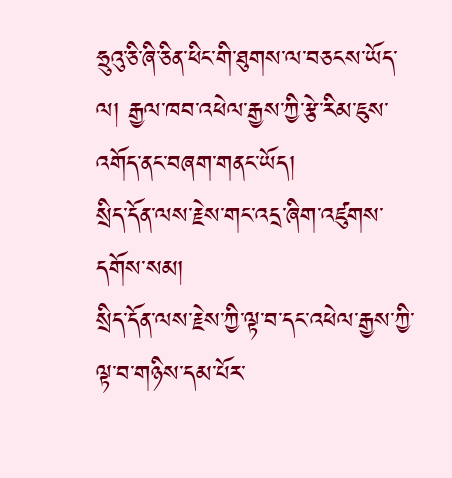ཧྲུའུ་ཅི་ཞི་ཅིན་ཕིང་གི་ཐུགས་ལ་བཅངས་ཡོད་ལ། རྒྱལ་ཁབ་འཕེལ་རྒྱས་ཀྱི་རྩེ་རིམ་ཇུས་འགོད་ནང་བཞག་གནང་ཡོད།
སྲིད་དོན་ལས་རྗེས་གང་འདྲ་ཞིག་འཛུགས་དགོས་སམ།
སྲིད་དོན་ལས་རྗེས་ཀྱི་ལྟ་བ་དང་འཕེལ་རྒྱས་ཀྱི་ལྟ་བ་གཉིས་དམ་པོར་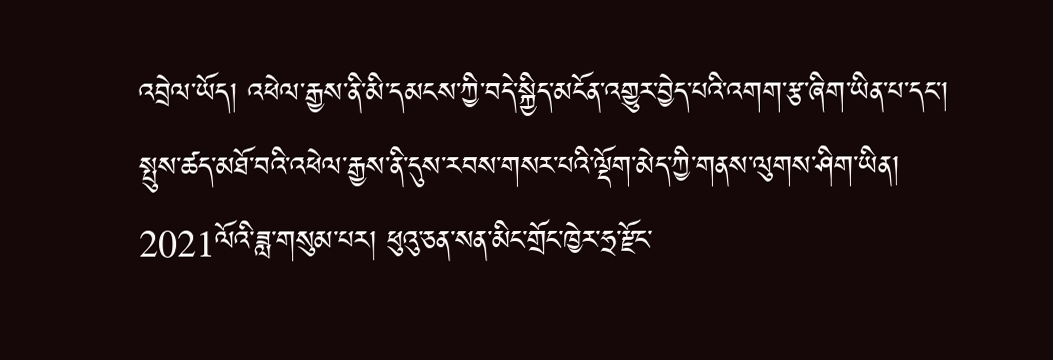འབྲེལ་ཡོད། འཕེལ་རྒྱས་ནི་མི་དམངས་ཀྱི་བདེ་སྐྱིད་མངོན་འགྱུར་བྱེད་པའི་འགག་རྩ་ཞིག་ཡིན་པ་དང་། སྤུས་ཚད་མཐོ་བའི་འཕེལ་རྒྱས་ནི་དུས་རབས་གསར་པའི་ལྡོག་མེད་ཀྱི་གནས་ལུགས་ཤིག་ཡིན།
2021ལོའི་ཟླ་གསུམ་པར། ཕུའུ་ཅན་སན་མིང་གྲོང་ཁྱེར་ཧྲ་རྫོང་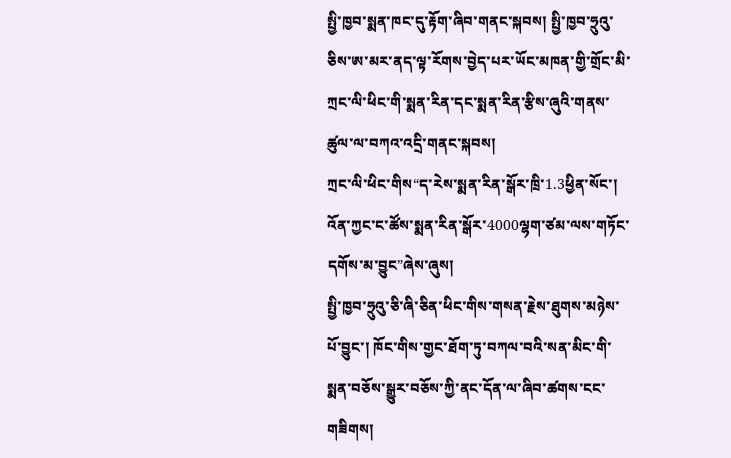སྤྱི་ཁྱབ་སྨན་ཁང་དུ་རྟོག་ཞིབ་གནང་སྐབས། སྤྱི་ཁྱབ་ཧྲུའུ་ཅིས་ཨ་མར་ནད་ལྟ་རོགས་བྱེད་པར་ཡོང་མཁན་གྱི་གྲོང་མི་ཀྲང་ལི་ཕིང་གི་སྨན་རིན་དང་སྨན་རིན་རྩིས་ཞུའི་གནས་ཚུལ་ལ་བཀའ་འདྲི་གནང་སྐབས།
ཀྲང་ལི་ཕིང་གིས“ད་རེས་སྨན་རིན་སྒོར་ཁྲི་1.3ཕྱིན་སོང་། འོན་ཀྱང་ང་ཚོས་སྨན་རིན་སྒོར་4000ལྷག་ཙམ་ལས་གཏོང་དགོས་མ་བྱུང”ཞེས་ཞུས།
སྤྱི་ཁྱབ་ཧྲུའུ་ཅི་ཞི་ཅིན་ཕིང་གིས་གསན་རྗེས་ཐུགས་མཉེས་པོ་བྱུང་། ཁོང་གིས་གྱང་ཐོག་ཏུ་བཀལ་བའི་སན་མིང་གི་སྨན་བཅོས་སྒྱུར་བཅོས་ཀྱི་ནང་དོན་ལ་ཞིབ་ཚགས་ངང་གཟིགས།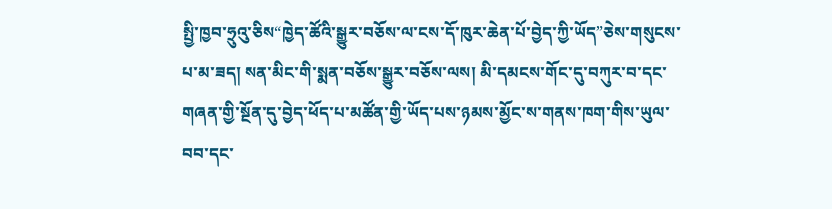སྤྱི་ཁྱབ་ཧྲུའུ་ཅིས“ཁྱེད་ཚོའི་སྒྱུར་བཅོས་ལ་ངས་དོ་ཁུར་ཆེན་པོ་བྱེད་ཀྱི་ཡོད”ཅེས་གསུངས་པ་མ་ཟད། སན་མིང་གི་སྨན་བཅོས་སྒྱུར་བཅོས་ལས། མི་དམངས་གོང་དུ་བཀུར་བ་དང་གཞན་གྱི་སྔོན་དུ་བྱེད་ཕོད་པ་མཚོན་གྱི་ཡོད་པས་ཉམས་མྱོང་ས་གནས་ཁག་གིས་ཡུལ་བབ་དང་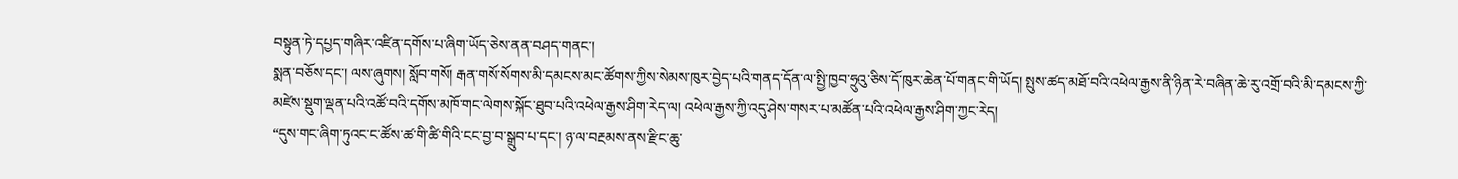བསྟུན་ཏེ་དཔྱད་གཞིར་འཛིན་དགོས་པ་ཞིག་ཡོད་ཅེས་ནན་བཤད་གནང་།
སྨན་བཅོས་དང་། ལས་ཞུགས། སློབ་གསོ། རྒན་གསོ་སོགས་མི་དམངས་མང་ཚོགས་ཀྱིས་སེམས་ཁུར་བྱེད་པའི་གནད་དོན་ལ་སྤྱི་ཁྱབ་ཧྲུའུ་ཅིས་དོ་ཁུར་ཆེན་པོ་གནང་གི་ཡོད། སྤུས་ཚད་མཐོ་བའི་འཕེལ་རྒྱས་ནི་ཉིན་རེ་བཞིན་ཆེ་རུ་འགྲོ་བའི་མི་དམངས་ཀྱི་མཛེས་སྡུག་ལྡན་པའི་འཚོ་བའི་དགོས་མཁོ་གང་ལེགས་སྐོང་ཐུབ་པའི་འཕེལ་རྒྱས་ཤིག་རེད་ལ། འཕེལ་རྒྱས་ཀྱི་འདུ་ཤེས་གསར་པ་མཚོན་པའི་འཕེལ་རྒྱས་ཤིག་ཀྱང་རེད།
“དུས་གང་ཞིག་ཏུའང་ང་ཚོས་ཚ་གི་ཚི་གིའི་ངང་བྱ་བ་སྒྲུབ་པ་དང་། ཉ་ལ་བརྔམས་ནས་རྫིང་ཆུ་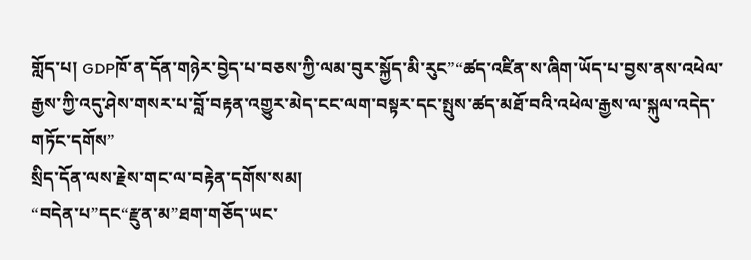གློད་པ། GDPཁོ་ན་དོན་གཉེར་བྱེད་པ་བཅས་ཀྱི་ལམ་བུར་སྐྱོད་མི་རུང”“ཚད་འཛིན་ས་ཞིག་ཡོད་པ་བྱས་ནས་འཕེལ་རྒྱས་ཀྱི་འདུ་ཤེས་གསར་པ་བློ་བརྟན་འགྱུར་མེད་ངང་ལག་བསྟར་དང་སྤུས་ཚད་མཐོ་བའི་འཕེལ་རྒྱས་ལ་སྐུལ་འདེད་གཏོང་དགོས”
སྲིད་དོན་ལས་རྗེས་གང་ལ་བརྟེན་དགོས་སམ།
“བདེན་པ”དང“རྫུན་མ”ཐག་གཅོད་ཡང་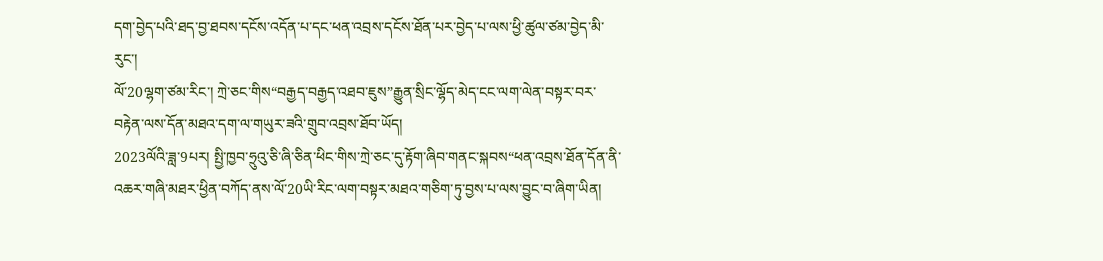དག་བྱེད་པའི་ཐད་བྱ་ཐབས་དངོས་འདོན་པ་དང་ཕན་འབྲས་དངོས་ཐོན་པར་བྱེད་པ་ལས་ཕྱི་ཚུལ་ཙམ་བྱེད་མི་རུང་།
ལོ་20ལྷག་ཙམ་རིང་། ཀྲེ་ཅང་གིས“བརྒྱད་བརྒྱད་འཐབ་ཇུས”རྒྱུན་སྲིང་ལྷོད་མེད་ངང་ལག་ལེན་བསྟར་བར་བརྟེན་ལས་དོན་མཐའ་དག་ལ་གཡུར་ཟའི་གྲུབ་འབྲས་ཐོབ་ཡོད།
2023ལོའི་ཟླ་9པར། སྤྱི་ཁྱབ་ཧྲུའུ་ཅི་ཞི་ཅིན་ཕིང་གིས་ཀྲེ་ཅང་དུ་རྟོག་ཞིབ་གནང་སྐབས“ཕན་འབྲས་ཐོན་དོན་ནི་འཆར་གཞི་མཐར་ཕྱིན་བཀོད་ནས་ལོ་20ཡི་རིང་ལག་བསྟར་མཐའ་གཅིག་ཏུ་བྱས་པ་ལས་བྱུང་བ་ཞིག་ཡིན།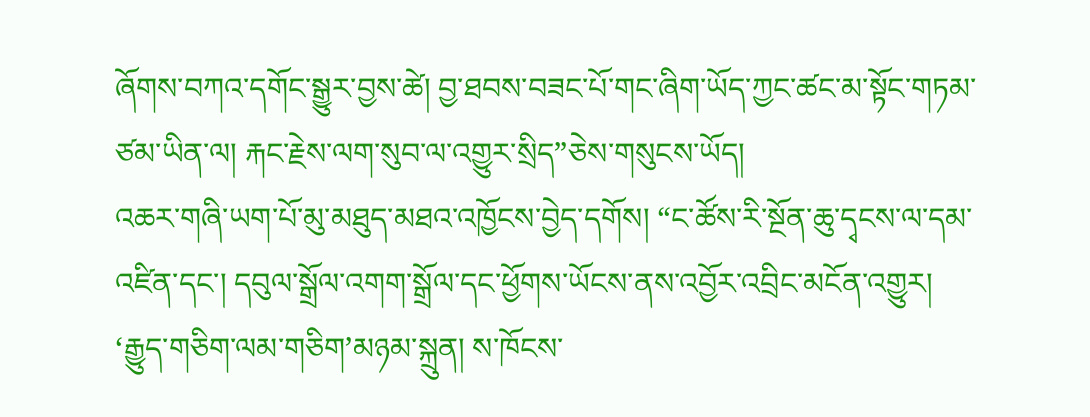ཞོགས་བཀའ་དགོང་སྒྱུར་བྱས་ཚེ། བྱ་ཐབས་བཟང་པོ་གང་ཞིག་ཡོད་ཀྱང་ཚང་མ་སྟོང་གཏམ་ཙམ་ཡིན་ལ། རྐང་རྗེས་ལག་སུབ་ལ་འགྱུར་སྲིད”ཅེས་གསུངས་ཡོད།
འཆར་གཞི་ཡག་པོ་མུ་མཐུད་མཐའ་འཁྱོངས་བྱེད་དགོས། “ང་ཚོས་རི་སྔོན་ཆུ་དྭངས་ལ་དམ་འཛིན་དང་། དབུལ་སྒྲོལ་འགག་སྒྲོལ་དང་ཕྱོགས་ཡོངས་ནས་འབྱོར་འབྲིང་མངོན་འགྱུར། ‘རྒྱུད་གཅིག་ལམ་གཅིག’མཉམ་སྐྲུན། ས་ཁོངས་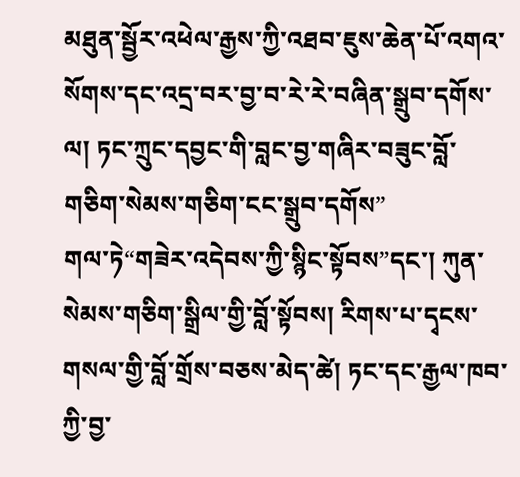མཐུན་སྦྱོར་འཕེལ་རྒྱས་ཀྱི་འཐབ་ཇུས་ཆེན་པོ་འགའ་སོགས་དང་འདྲ་བར་བྱ་བ་རེ་རེ་བཞིན་སྒྲུབ་དགོས་ལ། ཏང་ཀྲུང་དབྱང་གི་བླང་བྱ་གཞིར་བཟུང་བློ་གཅིག་སེམས་གཅིག་ངང་སྒྲུབ་དགོས”
གལ་ཏེ“གཟེར་འདེབས་ཀྱི་སྙིང་སྟོབས”དང་། ཀུན་སེམས་གཅིག་སྒྲིལ་གྱི་བློ་སྟོབས། རིགས་པ་དྭངས་གསལ་གྱི་བློ་གྲོས་བཅས་མེད་ཚེ། ཏང་དང་རྒྱལ་ཁབ་ཀྱི་བྱ་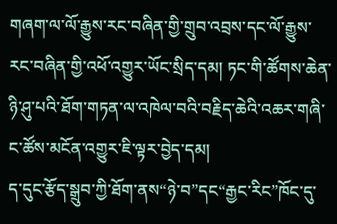གཞག་ལ་ལོ་རྒྱུས་རང་བཞིན་གྱི་གྲུབ་འབྲས་དང་ལོ་རྒྱུས་རང་བཞིན་གྱི་འཕོ་འགྱུར་ཡོང་སྲིད་དམ། ཏང་གི་ཚོགས་ཆེན་ཉི་ཤུ་པའི་ཐོག་གཏན་ལ་འཁེལ་བའི་བརྗིད་ཆེའི་འཆར་གཞི་ང་ཚོས་མངོན་འགྱུར་ཇི་ལྟར་བྱེད་དམ།
ད་དུང་རྩོད་སྒྲུབ་ཀྱི་ཐོག་ནས“ཉེ་བ”དང“རྒྱང་རིང”ཁོང་དུ་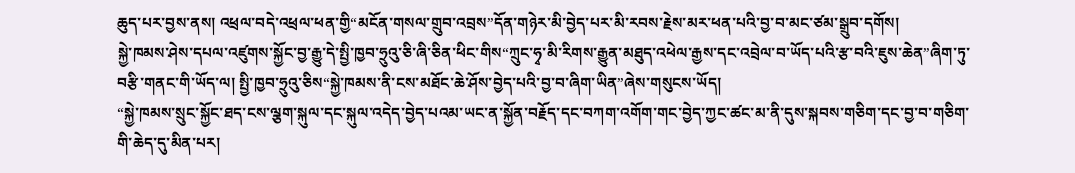ཆུད་པར་བྱས་ནས། འཕྲལ་བདེ་འཕྲལ་ཕན་གྱི“མངོན་གསལ་གྲུབ་འབྲས”དོན་གཉེར་མི་བྱེད་པར་མི་རབས་རྗེས་མར་ཕན་པའི་བྱ་བ་མང་ཙམ་སྒྲུབ་དགོས།
སྐྱེ་ཁམས་ཤེས་དཔལ་འཛུགས་སྐྱོང་བྱ་རྒྱུ་དེ་སྤྱི་ཁྱབ་ཧྲུའུ་ཅི་ཞི་ཅིན་ཕིང་གིས“ཀྲུང་ཧྭ་མི་རིགས་རྒྱུན་མཐུད་འཕེལ་རྒྱས་དང་འབྲེལ་བ་ཡོད་པའི་རྩ་བའི་ཇུས་ཆེན”ཞིག་ཏུ་བརྩི་གནང་གི་ཡོད་ལ། སྤྱི་ཁྱབ་ཧྲུའུ་ཅིས“སྐྱེ་ཁམས་ནི་ངས་མཐོང་ཆེ་ཤོས་བྱེད་པའི་བྱ་བ་ཞིག་ཡིན”ཞེས་གསུངས་ཡོད།
“སྐྱེ་ཁམས་སྲུང་སྐྱོང་ཐད་ངས་ལྕག་སྐུལ་དང་སྐུལ་འདེད་བྱེད་པའམ་ཡང་ན་སྐྱོན་བརྗོད་དང་བཀག་འགོག་གང་བྱེད་ཀྱང་ཚང་མ་ནི་དུས་སྐབས་གཅིག་དང་བྱ་བ་གཅིག་གི་ཆེད་དུ་མིན་པར།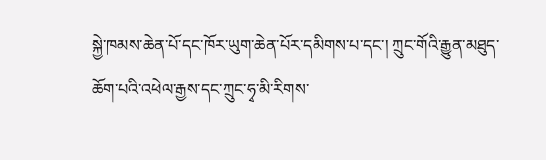སྐྱེ་ཁམས་ཆེན་པོ་དང་ཁོར་ཡུག་ཆེན་པོར་དམིགས་པ་དང་། ཀྲུང་གོའི་རྒྱུན་མཐུད་ཆོག་པའི་འཕེལ་རྒྱས་དང་ཀྲུང་ཧྭ་མི་རིགས་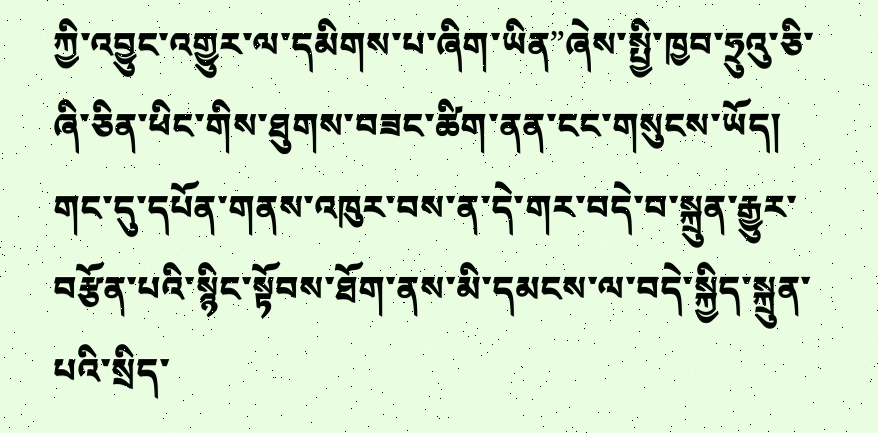ཀྱི་འབྱུང་འགྱུར་ལ་དམིགས་པ་ཞིག་ཡིན”ཞེས་སྤྱི་ཁྱབ་ཧྲུའུ་ཅི་ཞི་ཅིན་ཕིང་གིས་ཐུགས་བཟང་ཚིག་ནན་ངང་གསུངས་ཡོད།
གང་དུ་དཔོན་གནས་འཁུར་བས་ན་དེ་གར་བདེ་བ་སྐྲུན་རྒྱུར་བརྩོན་པའི་སྙིང་སྟོབས་ཐོག་ནས་མི་དམངས་ལ་བདེ་སྐྱིད་སྐྲུན་པའི་སྲིད་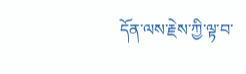དོན་ལས་རྗེས་ཀྱི་ལྟ་བ་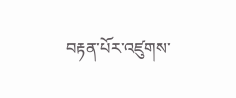བརྟན་པོར་འཛུགས་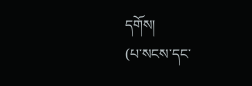དགོས།
(པ་སངས་དང་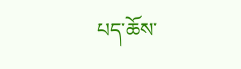པད་ཆོས་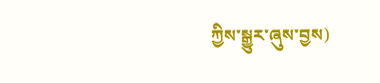ཀྱིས་སྒྱུར་ཞུས་བྱས)